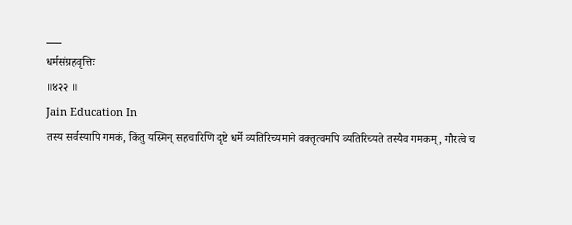___
धर्मसंग्रहवृत्तिः
॥४२२ ॥
Jain Education In
तस्य सर्वस्यापि गमकं, किंतु यस्मिन् सहचारिणि दृष्टे धर्मे व्यतिरिच्यमाने वक्तृत्वमपि व्यतिरिच्यते तस्यैव गमकम्, गौरत्वे च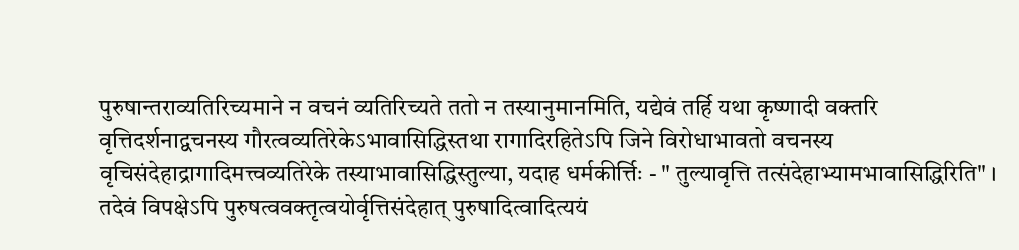पुरुषान्तराव्यतिरिच्यमाने न वचनं व्यतिरिच्यते ततो न तस्यानुमानमिति, यद्येवं तर्हि यथा कृष्णादी वक्तरि वृत्तिदर्शनाद्वचनस्य गौरत्वव्यतिरेकेऽभावासिद्धिस्तथा रागादिरहितेऽपि जिने विरोधाभावतो वचनस्य वृचिसंदेहाद्रागादिमत्त्वव्यतिरेके तस्याभावासिद्धिस्तुल्या, यदाह धर्मकीर्त्तिः - " तुल्यावृत्ति तत्संदेहाभ्यामभावासिद्धिरिति" । तदेवं विपक्षेऽपि पुरुषत्ववक्तृत्वयोर्वृत्तिसंदेहात् पुरुषादित्वादित्ययं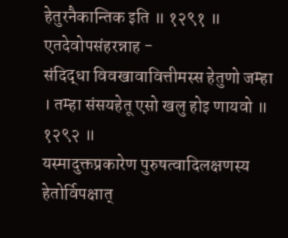हेतुरनैकान्तिक इति ॥ १२९१ ॥ एतदेवोपसंहरन्नाह -
संदिद्धा विवखावावित्तीमस्स हेतुणो जम्हा । तम्हा संसयहेतू एसो खलु होइ णायवो ॥ १२९२ ॥
यस्मादुक्तप्रकारेण पुरुषत्वादिलक्षणस्य हेतोर्विपक्षात्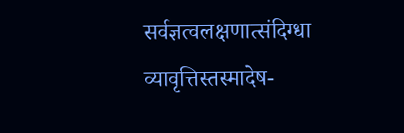सर्वज्ञत्वलक्षणात्संदिग्धा व्यावृत्तिस्तस्मादेष-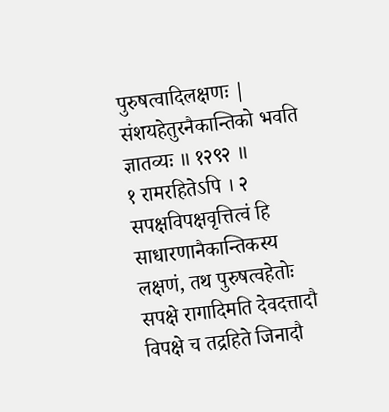पुरुषत्वादिलक्षणः | संशयहेतुरनैकान्तिको भवति ज्ञातव्यः ॥ १२९२ ॥
१ रामरहितेऽपि । २ सपक्षविपक्षवृत्तित्वं हि साधारणानैकान्तिकस्य लक्षणं, तथ पुरुषत्वहेतोः सपक्षे रागादिमति देवदत्तादौ विपक्षे च तद्रहिते जिनादौ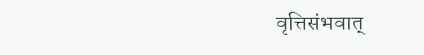वृत्तिसंभवात्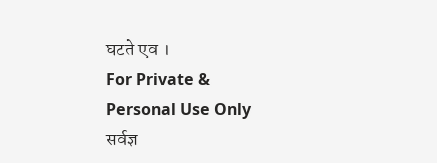घटते एव ।
For Private & Personal Use Only
सर्वज्ञ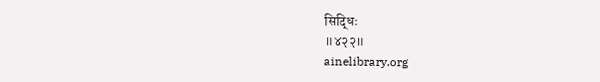सिद्धिः
॥४२२॥
ainelibrary.org